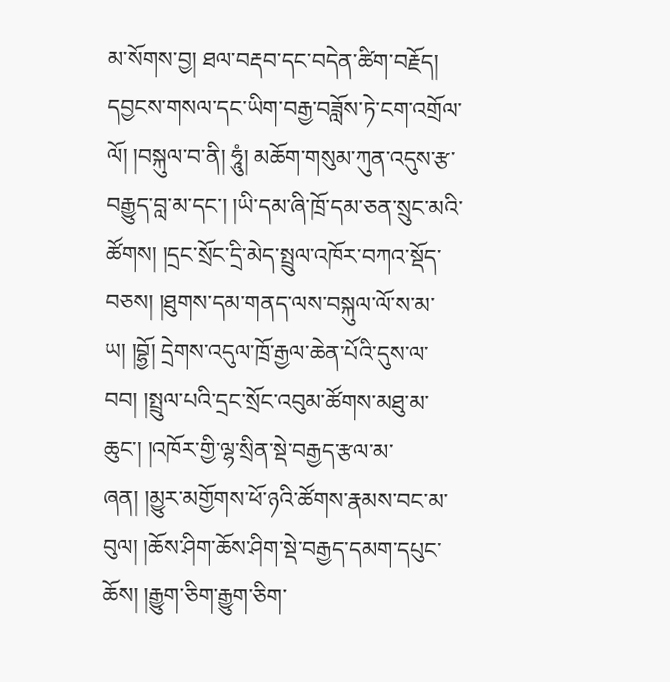མ་སོགས་བྱ། ཐལ་བརྡབ་དང་བདེན་ཚིག་བརྗོད། དབྱངས་གསལ་དང་ཡིག་བརྒྱ་བཟློས་ཏེ་ངག་འགྲོལ་ལོ། །བསྐུལ་བ་ནི། ཧཱུཾ། མཆོག་གསུམ་ཀུན་འདུས་རྩ་བརྒྱུད་བླ་མ་དང་། །ཡི་དམ་ཞི་ཁྲོ་དམ་ཅན་སྲུང་མའི་ཚོགས། །དྲང་སྲོང་དྲི་མེད་སྤྲུལ་འཁོར་བཀའ་སྡོད་བཅས། །ཐུགས་དམ་གནད་ལས་བསྐུལ་ལོ་ས་མ་ཡ། །བྷྱོ། དྲེགས་འདུལ་ཁྲོ་རྒྱལ་ཆེན་པོའི་དུས་ལ་བབ། །སྤྲུལ་པའི་དྲང་སྲོང་འབུམ་ཚོགས་མཐུ་མ་ཆུང་། །འཁོར་གྱི་ལྷ་སྲིན་སྡེ་བརྒྱད་རྩལ་མ་ཞན། །མྱུར་མགྱོགས་ཕོ་ཉའི་ཚོགས་རྣམས་བང་མ་བུལ། །ཆོས་ཤིག་ཆོས་ཤིག་སྡེ་བརྒྱད་དམག་དཔུང་ཆོས། །རྒྱུག་ཅིག་རྒྱུག་ཅིག་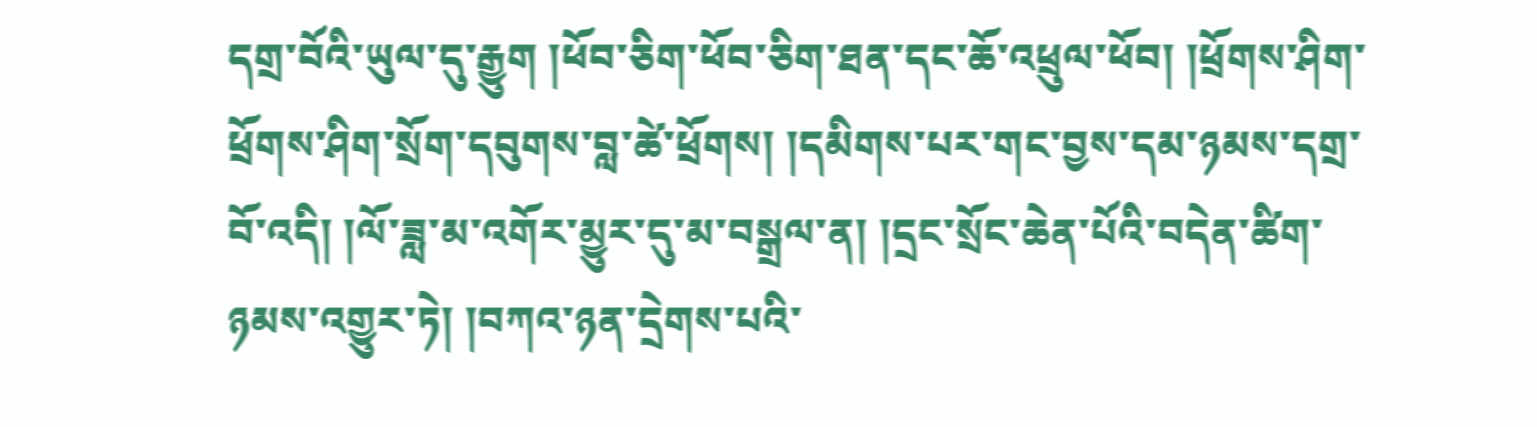དགྲ་བོའི་ཡུལ་དུ་རྒྱུག །ཕོབ་ཅིག་ཕོབ་ཅིག་ཐན་དང་ཆོ་འཕྲུལ་ཕོབ། །ཕྲོགས་ཤིག་ཕྲོགས་ཤིག་སྲོག་དབུགས་བླ་ཚེ་ཕྲོགས། །དམིགས་པར་གང་བྱས་དམ་ཉམས་དགྲ་བོ་འདི། །ལོ་ཟླ་མ་འགོར་མྱུར་དུ་མ་བསྒྲལ་ན། །དྲང་སྲོང་ཆེན་པོའི་བདེན་ཚིག་ཉམས་འགྱུར་ཏེ། །བཀའ་ཉན་དྲེགས་པའི་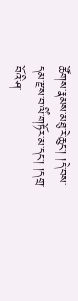ཚོགས་རྣམས་མཐུ་རེ་ཆུང་། །དེ་བས་དམ་རྫས་བ་ལིཾ་གཏོར་མ་དང་། །དགྲ་བོའི་ཤ་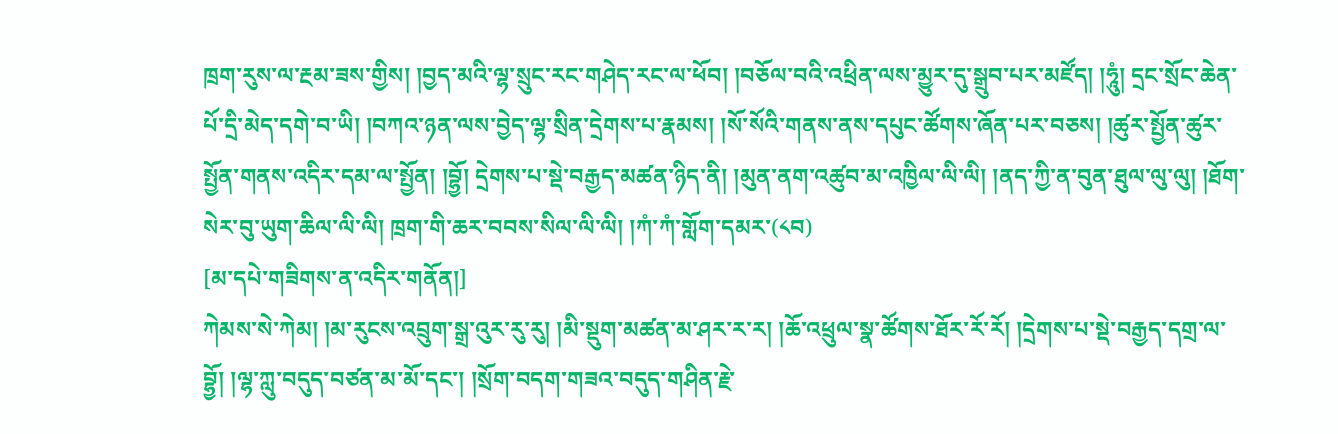ཁྲག་རུས་ལ་རྔམ་ཟས་གྱིས། །བྱད་མའི་ལྷ་སྲུང་རང་གཤེད་རང་ལ་ཕོབ། །བཅོལ་བའི་འཕྲིན་ལས་མྱུར་དུ་སྒྲུབ་པར་མཛོད། །ཧཱུཾ། དྲང་སྲོང་ཆེན་པོ་དྲི་མེད་དགེ་བ་ཡི། །བཀའ་ཉན་ལས་བྱེད་ལྷ་སྲིན་དྲེགས་པ་རྣམས། །སོ་སོའི་གནས་ནས་དཔུང་ཚོགས་ཞོན་པར་བཅས། །ཚུར་སྤྱོན་ཚུར་སྤྱོན་གནས་འདིར་དམ་ལ་སྤྱོན། །བྷྱོ། དྲེགས་པ་སྡེ་བརྒྱད་མཚན་ཉིད་ནི། །མུན་ནག་འཚུབ་མ་འཁྱིལ་ལི་ལི། །ནད་ཀྱི་ན་བུན་ཐུལ་ལུ་ལུ། །ཐོག་སེར་བུ་ཡུག་ཆིལ་ལི་ལི། ཁྲག་གི་ཆར་བབས་སིལ་ལི་ལི། །ཀཾ་ཀཾ་གློག་དམར་(༨བ)
[མ་དཔེ་གཟིགས་ན་འདིར་གནོན།]
ཀེམས་སེ་ཀེམ། །མ་རུངས་འབྲུག་སྒྲ་འུར་རུ་རུ། །མི་སྡུག་མཚན་མ་ཤར་ར་ར། །ཆོ་འཕྲུལ་སྣ་ཚོགས་ཐོར་རོ་རོ། །དྲེགས་པ་སྡེ་བརྒྱད་དགྲ་ལ་བྷྱོ། །ལྷ་ཀླུ་བདུད་བཙན་མ་མོ་དང་། །སྲོག་བདག་གཟའ་བདུད་གཤིན་རྗེ་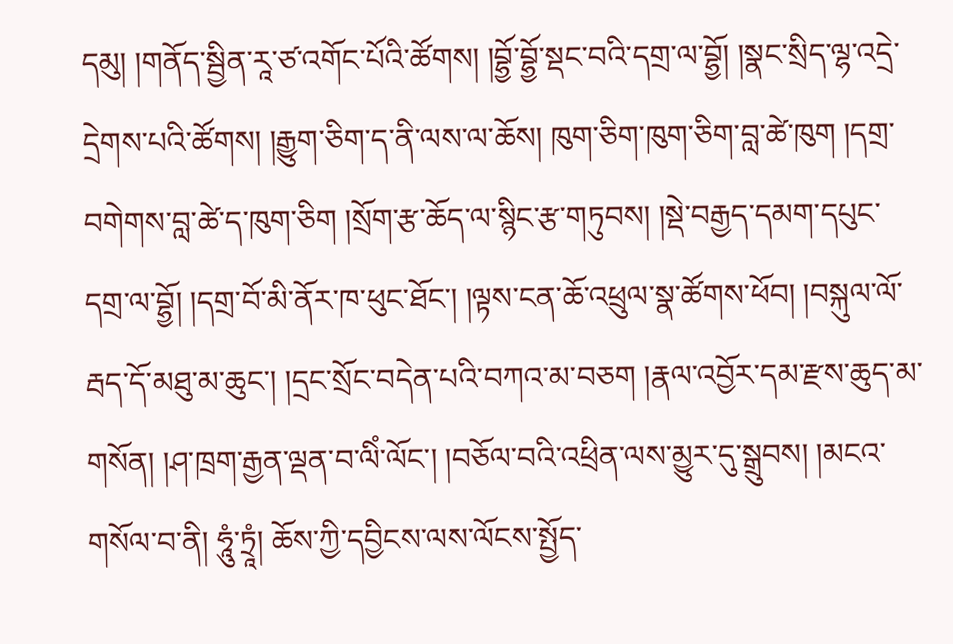དམུ། །གནོད་སྦྱིན་རཱ་ཙ་འགོང་པོའི་ཚོགས། །བྷྱོ་བྷྱོ་སྡང་བའི་དགྲ་ལ་བྷྱོ། །སྣང་སྲིད་ལྷ་འདྲེ་དྲེགས་པའི་ཚོགས། །རྒྱུག་ཅིག་ད་ནི་ལས་ལ་ཆོས། ཁུག་ཅིག་ཁུག་ཅིག་བླ་ཚེ་ཁུག །དགྲ་བགེགས་བླ་ཚེ་ད་ཁུག་ཅིག །སྲོག་རྩ་ཆོད་ལ་སྙིང་རྩ་གཏུབས། །སྡེ་བརྒྱད་དམག་དཔུང་དགྲ་ལ་བྷྱོ། །དགྲ་བོ་མི་ནོར་ཁ་ཕུང་ཐོང་། །ལྟས་ངན་ཆོ་འཕྲུལ་སྣ་ཚོགས་ཕོབ། །བསྐུལ་ལོ་རྦད་དོ་མཐུ་མ་ཆུང་། །དྲང་སྲོང་བདེན་པའི་བཀའ་མ་བཅག །རྣལ་འབྱོར་དམ་རྫས་ཆུད་མ་གསོན། །ཤ་ཁྲག་རྒྱན་ལྡན་བ་ལིཾ་ལོང་། །བཅོལ་བའི་འཕྲིན་ལས་མྱུར་དུ་སྒྲུབས། །མངའ་གསོལ་བ་ནི། ཧཱུཾ་ཏྲཱཾ། ཆོས་ཀྱི་དབྱིངས་ལས་ལོངས་སྤྱོད་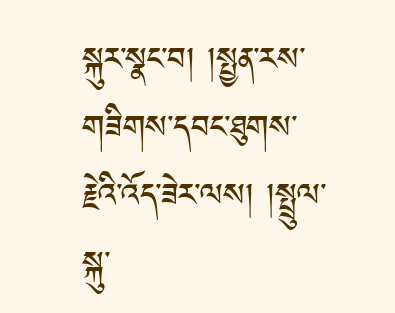སྐུར་སྣང་བ། །སྤྱན་རས་གཟིགས་དབང་ཐུགས་རྗེའི་འོད་ཟེར་ལས། །སྤྲུལ་སྐུ་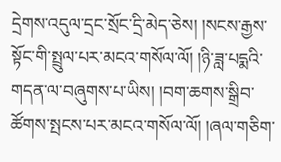དྲེགས་འདུལ་དྲང་སྲོང་དྲི་མེད་ཅེས། །སངས་རྒྱས་སྟོང་གི་སྤྲུལ་པར་མངའ་གསོལ་ལོ། །ཉི་ཟླ་པདྨའི་གདན་ལ་བཞུགས་པ་ཡིས། །བག་ཆགས་སྒྲིབ་ཚོགས་སྤངས་པར་མངའ་གསོལ་ལོ། །ཞལ་གཅིག་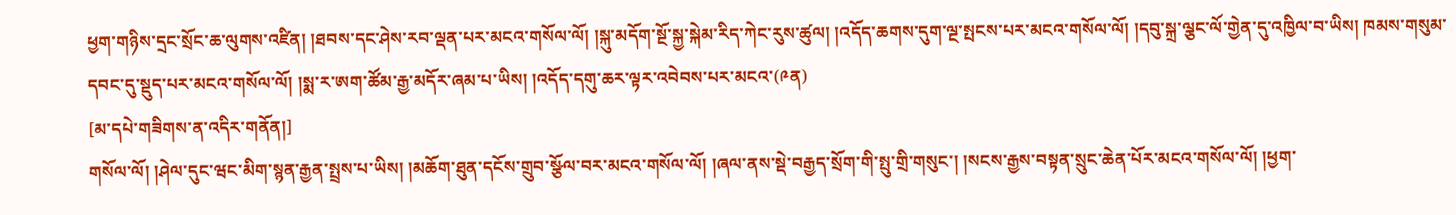ཕྱག་གཉིས་དྲང་སྲོང་ཆ་ལུགས་འཛིན། །ཐབས་དང་ཤེས་རབ་ལྡན་པར་མངའ་གསོལ་ལོ། །སྐུ་མདོག་སྔོ་སྐྱ་སྐེམ་རིད་ཀེང་རུས་ཚུལ། །འདོད་ཆགས་དུག་ལྔ་སྤངས་པར་མངའ་གསོལ་ལོ། །དབུ་སྐྲ་ལྕང་ལོ་གྱེན་དུ་འཁྱིལ་བ་ཡིས། ཁམས་གསུམ་དབང་དུ་སྡུད་པར་མངའ་གསོལ་ལོ། །སྨ་ར་ཨག་ཚོམ་རྒྱ་མདོར་ཞམ་པ་ཡིས། །འདོད་དགུ་ཆར་ལྟར་འབེབས་པར་མངའ་(༩ན)
[མ་དཔེ་གཟིགས་ན་འདིར་གནོན།]
གསོལ་ལོ། །ཤེལ་དུང་ཝང་མིག་སྙན་རྒྱན་སྤྲས་པ་ཡིས། །མཆོག་ཐུན་དངོས་གྲུབ་སྩོལ་བར་མངའ་གསོལ་ལོ། །ཞལ་ནས་སྡེ་བརྒྱད་སྲོག་གི་སྤུ་གྲི་གསུང་། །སངས་རྒྱས་བསྟན་སྲུང་ཆེན་པོར་མངའ་གསོལ་ལོ། །ཕྱག་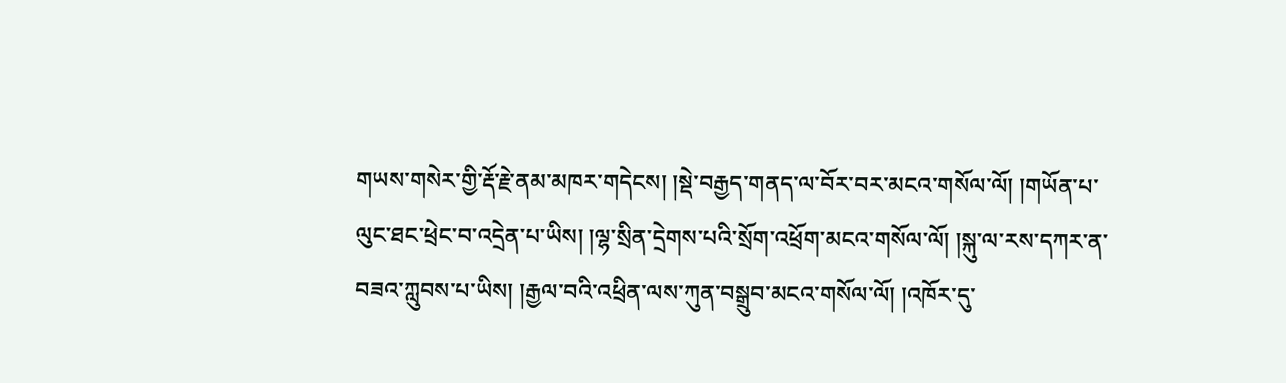གཡས་གསེར་གྱི་རྡོ་རྗེ་ནམ་མཁར་གདེངས། །སྡེ་བརྒྱད་གནད་ལ་བོར་བར་མངའ་གསོལ་ལོ། །གཡོན་པ་ལུང་ཐང་ཕྲེང་བ་འདྲེན་པ་ཡིས། །ལྷ་སྲིན་དྲེགས་པའི་སྲོག་འཕྲོག་མངའ་གསོལ་ལོ། །སྐུ་ལ་རས་དཀར་ན་བཟའ་ཀླུབས་པ་ཡིས། །རྒྱལ་བའི་འཕྲིན་ལས་ཀུན་བསྒྲུབ་མངའ་གསོལ་ལོ། །འཁོར་དུ་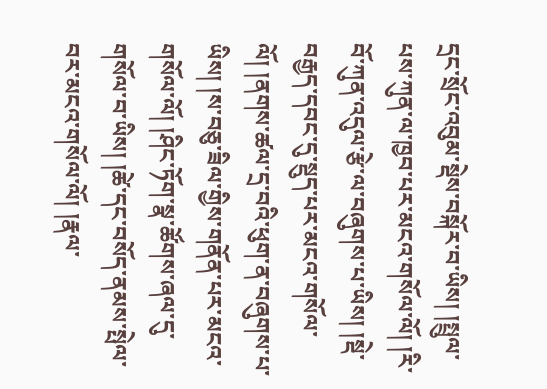དྲང་སྲོང་འབུམ་སྡེས་བསྐོར་བ་ཡིས། །སྤྲུལ་པས་ཀུན་ལ་ཁྱབ་པར་མངའ་གསོལ་ལོ། །རི་བོ་ཀུན་འདུལ་རྩེ་ལ་བཞུགས་པ་ཡིས། །སྡེ་བརྒྱད་དབང་དུ་སྡུད་པར་མངའ་གསོལ་ལོ། །ནགས་ཚལ་དྲ་བའི་ཕུག་ན་བཞུགས་པ་ཡིས། །ས་བཅུ་ཟིལ་གྱིས་གནོན་པར་མངའ་གསོལ་ལོ། །ཤིང་ཏོག་སྣ་ཚོགས་ཞལ་དུ་གསོལ་བ་ཡིས། །ཚེ་དང་བསོད་ནམས་སྤེལ་བར་མངའ་གསོལ་ལོ། །རྣལ་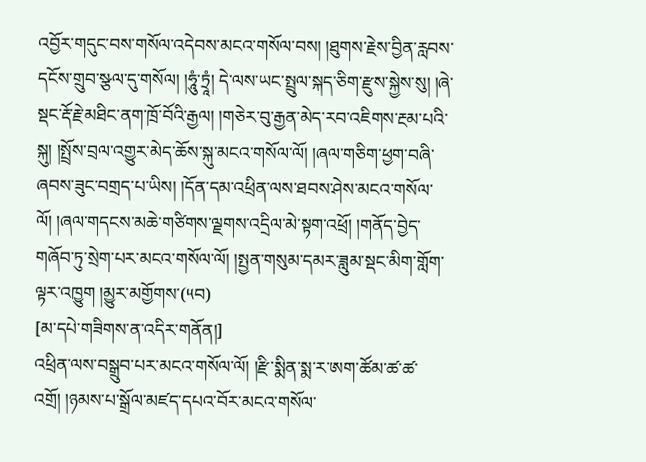འབྱོར་གདུང་བས་གསོལ་འདེབས་མངའ་གསོལ་བས། །ཐུགས་རྗེས་བྱིན་རླབས་དངོས་གྲུབ་སྩལ་དུ་གསོལ། །ཧཱུཾ་ཏྲཱཾ། དེ་ལས་ཡང་སྤྲུལ་སྐད་ཅིག་རྫུས་སྐྱེས་སུ། །ཞེ་སྡང་རྡོ་རྗེ་མཐིང་ནག་ཁྲོ་བོའི་རྒྱལ། །གཅེར་བུ་རྒྱན་མེད་རབ་འཇིགས་རྔམ་པའི་སྐུ། །སྤྲོས་བྲལ་འགྱུར་མེད་ཆོས་སྐུ་མངའ་གསོལ་ལོ། །ཞལ་གཅིག་ཕྱག་བཞི་ཞབས་ཟུང་བགྲད་པ་ཡིས། །དོན་དམ་འཕྲིན་ལས་ཐབས་ཤེས་མངའ་གསོལ་ལོ། །ཞལ་གདངས་མཆེ་གཙིགས་ལྗགས་འདྲིལ་མེ་སྟག་འཕྲོ། །གནོད་བྱེད་གཞོབ་ཏུ་སྲེག་པར་མངའ་གསོལ་ལོ། །སྤྱན་གསུམ་དམར་ཟླུམ་སྡང་མིག་གློག་ལྟར་འཁྱུག །མྱུར་མགྱོགས་(༥བ)
[མ་དཔེ་གཟིགས་ན་འདིར་གནོན།]
འཕྲིན་ལས་བསྒྲུབ་པར་མངའ་གསོལ་ལོ། །རྫི་སྨིན་སྨ་ར་ཨག་ཚོམ་ཚ་ཚ་འགྲོ། །ཉམས་པ་སྒྲོལ་མཛད་དཔའ་བོར་མངའ་གསོལ་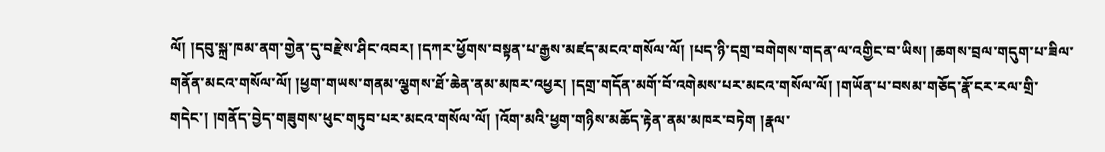ལོ། །དབུ་སྐྲ་ཁམ་ནག་གྱེན་དུ་བརྫེས་ཤིང་འབར། །དཀར་ཕྱོགས་བསྟན་པ་རྒྱས་མཛད་མངའ་གསོལ་ལོ། །པད་ཉི་དགྲ་བགེགས་གདན་ལ་འགྱིང་བ་ཡིས། །ཆགས་བྲལ་གདུག་པ་ཟིལ་གནོན་མངའ་གསོལ་ལོ། །ཕྱག་གཡས་གནམ་ལྕགས་ཐོ་ཆེན་ནམ་མཁར་འཕྱར། །དགྲ་གདོན་མགོ་བོ་འགེམས་པར་མངའ་གསོལ་ལོ། །གཡོན་པ་བསམ་གཅོད་རྣོ་ངར་རལ་གྲི་གདེང་། །གནོད་བྱེད་གཟུགས་ཕུང་གཏུབ་པར་མངའ་གསོལ་ལོ། །འོག་མའི་ཕྱག་གཉིས་མཆོད་རྟེན་ནམ་མཁར་བཏེག །རྣལ་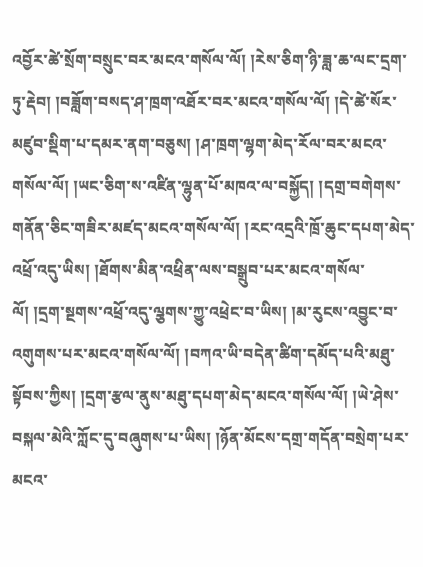འབྱོར་ཚེ་སྲོག་བསྲུང་བར་མངའ་གསོལ་ལོ། །རེས་ཅིག་ཉི་ཟླ་ཆ་ལང་དྲག་ཏུ་རྡེབ། །བཟློག་བསད་ཤ་ཁྲག་འཐོར་བར་མངའ་གསོལ་ལོ། །དེ་ཚེ་སོར་མཛུབ་སྡིག་པ་དམར་ནག་བཅུས། །ཤ་ཁྲག་ལྷག་མེད་རོལ་བར་མངའ་གསོལ་ལོ། །ཡང་ཅིག་ས་འཛིན་ལྷུན་པོ་མཁའ་ལ་བསྐྱོད། །དགྲ་བགེགས་གནོན་ཅིང་གཟིར་མཛད་མངའ་གསོལ་ལོ། །རང་འདྲའི་ཁྲོ་ཆུང་དཔག་མེད་འཕྲོ་འདུ་ཡིས། །ཐོགས་མིན་འཕྲིན་ལས་བསྒྲུབ་པར་མངའ་གསོལ་ལོ། །དྲག་སྔགས་འཕྲོ་འདུ་ལྕགས་ཀྱུ་འཕྲེང་བ་ཡིས། །མ་རུངས་འབྱུང་བ་འགུགས་པར་མངའ་གསོལ་ལོ། །བཀའ་ཡི་བདེན་ཚིག་དམོད་པའི་མཐུ་སྟོབས་ཀྱིས། །དྲག་རྩལ་ནུས་མཐུ་དཔག་མེད་མངའ་གསོལ་ལོ། །ཡེ་ཤེས་བསྐལ་མེའི་ཀློང་དུ་བཞུགས་པ་ཡིས། །ཉོན་མོངས་དགྲ་གདོན་བསྲེག་པར་མངའ་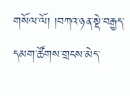གསོལ་ལོ། །བཀའ་ཉན་སྡེ་བརྒྱད་དམག་ཚོགས་གྲངས་མེད་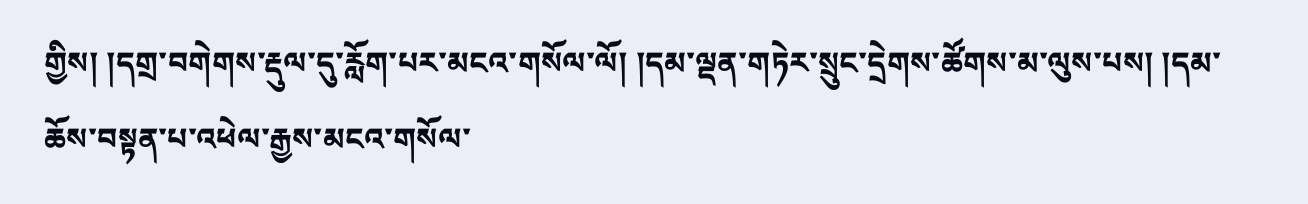གྱིས། །དགྲ་བགེགས་རྡུལ་དུ་རློག་པར་མངའ་གསོལ་ལོ། །དམ་ལྡན་གཏེར་སྲུང་དྲེགས་ཚོགས་མ་ལུས་པས། །དམ་ཆོས་བསྟན་པ་འཕེལ་རྒྱས་མངའ་གསོལ་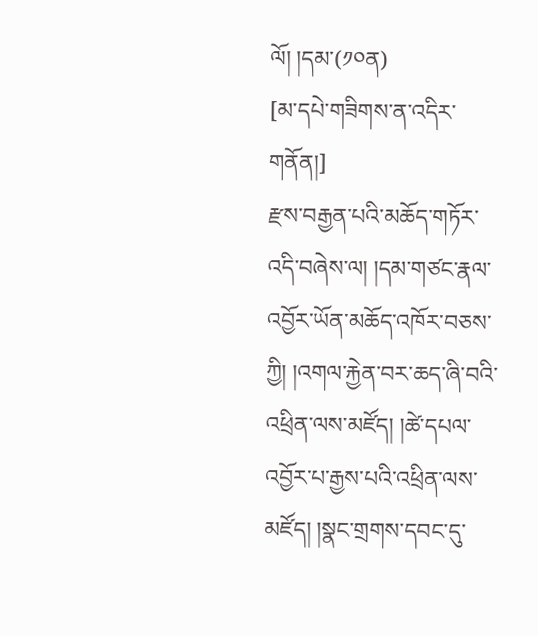ལོ། །དམ་(༡༠ན)
[མ་དཔེ་གཟིགས་ན་འདིར་གནོན།]
རྫས་བརྒྱན་པའི་མཆོད་གཏོར་འདི་བཞེས་ལ། །དམ་གཙང་རྣལ་འབྱོར་ཡོན་མཆོད་འཁོར་བཅས་ཀྱི། །འགལ་རྐྱེན་བར་ཆད་ཞི་བའི་འཕྲིན་ལས་མཛོད། །ཚེ་དཔལ་འབྱོར་པ་རྒྱས་པའི་འཕྲིན་ལས་མཛོད། །སྣང་གྲགས་དབང་དུ་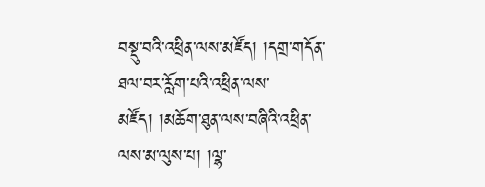བསྡུ་བའི་འཕྲིན་ལས་མཛོད། །དགྲ་གདོན་ཐལ་བར་རློག་པའི་འཕྲིན་ལས་མཛོད། །མཆོག་ཐུན་ལས་བཞིའི་འཕྲིན་ལས་མ་ལུས་པ། །ལྷ་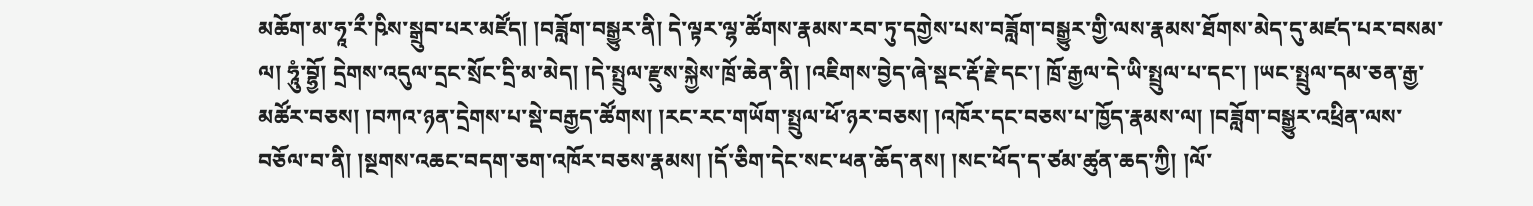མཆོག་མ་ཧཱ་རྀ་ཥིས་སྒྲུབ་པར་མཛོད། །བཟློག་བསྒྱུར་ནི། དེ་ལྟར་ལྷ་ཚོགས་རྣམས་རབ་ཏུ་དགྱེས་པས་བཟློག་བསྒྱུར་གྱི་ལས་རྣམས་ཐོགས་མེད་དུ་མཛད་པར་བསམ་ལ། ཧཱུཾ་བྷྱོ། དྲེགས་འདུལ་དྲང་སྲོང་དྲི་མ་མེད། །དེ་སྤྲུལ་རྫུས་སྐྱེས་ཁྲོ་ཆེན་ནི། །འཇིགས་བྱེད་ཞེ་སྡང་རྡོ་རྗེ་དང་། ཁྲོ་རྒྱལ་དེ་ཡི་སྤྲུལ་པ་དང་། །ཡང་སྤྲུལ་དམ་ཅན་རྒྱ་མཚོར་བཅས། །བཀའ་ཉན་དྲེགས་པ་སྡེ་བརྒྱད་ཚོགས། །རང་རང་གཡོག་སྤྲུལ་ཕོ་ཉར་བཅས། །འཁོར་དང་བཅས་པ་ཁྱོད་རྣམས་ལ། །བཟློག་བསྒྱུར་འཕྲིན་ལས་བཅོལ་བ་ནི། །སྔགས་འཆང་བདག་ཅག་འཁོར་བཅས་རྣམས། །དོ་ཅིག་དེང་སང་ཕན་ཆོད་ནས། །སང་ཕོད་ད་ཙམ་ཚུན་ཆད་ཀྱི། །ལོ་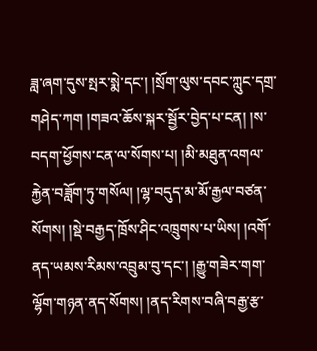ཟླ་ཞག་དུས་སྤར་སྨེ་དང་། །སྲོག་ལུས་དབང་ཀླུང་དགྲ་གཤེད་ཀག །གཟའ་ཆོས་སྐར་སྦྱོར་བྱེད་པ་ངན། །ས་བདག་ཕྱོགས་ངན་ལ་སོགས་པ། །མི་མཐུན་འགལ་རྐྱེན་བཟློག་ཏུ་གསོལ། །ལྷ་བདུད་མ་མོ་རྒྱལ་བཙན་སོགས། །སྡེ་བརྒྱད་ཁྲོས་ཤིང་འཁྲུགས་པ་ཡིས། །འགོ་ནད་ཡམས་རིམས་འབྲུམ་བུ་དང་། །རྒྱུ་གཟེར་གག་ལྷོག་གཉན་ནད་སོགས། །ནད་རིགས་བཞི་བརྒྱ་རྩ་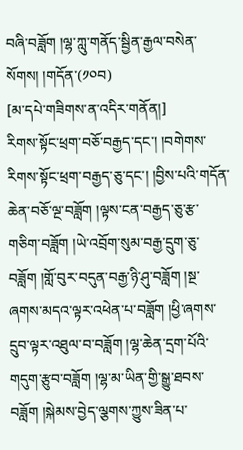བཞི་བཟློག །ལྷ་ཀླུ་གནོད་སྦྱིན་རྒྱལ་བསེན་སོགས། །གདོན་(༡༠བ)
[མ་དཔེ་གཟིགས་ན་འདིར་གནོན།]
རིགས་སྟོང་ཕྲག་བཅོ་བརྒྱད་དང་། །བགེགས་རིགས་སྟོང་ཕྲག་བརྒྱད་ཅུ་དང་། །བྱིས་པའི་གདོན་ཆེན་བཅོ་ལྔ་བཟློག །ལྟས་ངན་བརྒྱད་ཅུ་རྩ་གཅིག་བཟློག །ཡེ་འབྲོག་སུམ་བརྒྱ་དྲུག་ཅུ་བཟློག །གློ་བུར་བདུན་བརྒྱ་ཉི་ཤུ་བཟློག །སྔ་ཞགས་མདའ་ལྟར་འཕེན་པ་བཟློག །ཕྱི་ཞགས་དྲུབ་ལྟར་འཐུལ་བ་བཟློག །ལྷ་ཆེན་དྲག་པོའི་གདུག་རྩུབ་བཟློག །ལྷ་མ་ཡིན་གྱི་སྒྱུ་ཐབས་བཟློག །སྐེམས་བྱེད་ལྕགས་ཀྱུས་ཟིན་པ་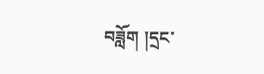བཟློག །དྲང་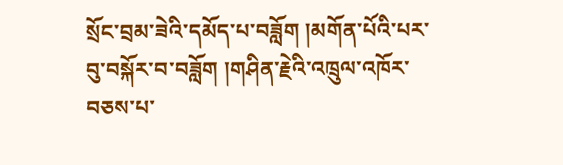སྲོང་བྲམ་ཟེའི་དམོད་པ་བཟློག །མགོན་པོའི་པར་བུ་བསྐོར་བ་བཟློག །གཤིན་རྗེའི་འཁྲུལ་འཁོར་བཅས་པ་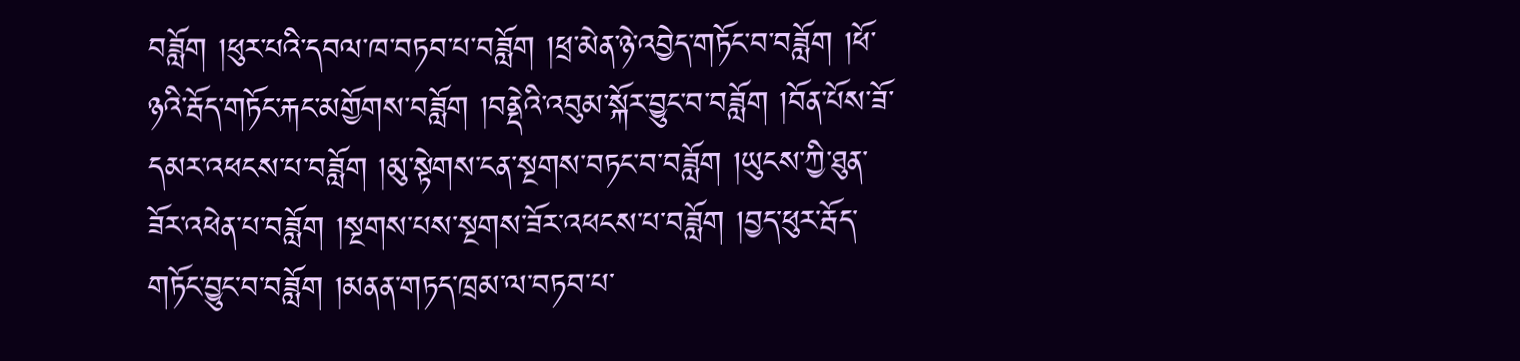བཟློག །ཕུར་པའི་དབལ་ཁ་བཏབ་པ་བཟློག །ཕྲ་མེན་ཉེ་འབྱེད་གཏོང་བ་བཟློག །ཕོ་ཉའི་རྦོད་གཏོང་རྐང་མགྱོགས་བཟློག །བནྡེའི་འབུམ་སྐོར་བྱུང་བ་བཟློག །བོན་པོས་ཟོ་དམར་འཕངས་པ་བཟློག །མུ་སྟེགས་ངན་སྔགས་བཏང་བ་བཟློག །ཡུངས་ཀྱི་ཐུན་ཟོར་འཕེན་པ་བཟློག །སྔགས་པས་སྔགས་ཟོར་འཕངས་པ་བཟློག །བྱད་ཕུར་རྦོད་གཏོང་བྱུང་བ་བཟློག །མནན་གཏད་ཁྲམ་ལ་བཏབ་པ་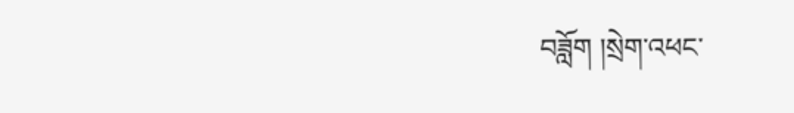བཟློག །སྲེག་འཕང་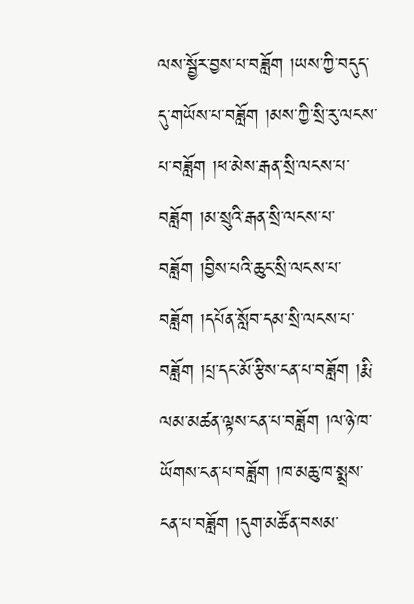ལས་སྦྱོར་བྱས་པ་བཟློག །ཡས་ཀྱི་བདུད་དུ་གཡོས་པ་བཟློག །མས་ཀྱི་སྲི་རུ་ལངས་པ་བཟློག །ཕ་མེས་རྒན་སྲི་ལངས་པ་བཟློག །མ་སྲུའི་རྒན་སྲི་ལངས་པ་བཟློག །བྱིས་པའི་ཆུང་སྲི་ལངས་པ་བཟློག །དཔོན་སློབ་དམ་སྲི་ལངས་པ་བཟློག །པྲ་དང་མོ་རྩིས་ངན་པ་བཟློག །རྨི་ལམ་མཚན་ལྟས་ངན་པ་བཟློག །ལ་ཉེ་ཁ་ཡོགས་ངན་པ་བཟློག །ཁ་མཆུ་ཁ་སྨྲས་ངན་པ་བཟློག །དུག་མཚོན་བསམ་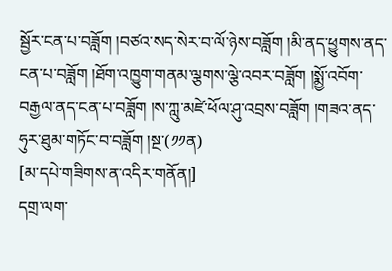སྦྱོར་ངན་པ་བཟློག །བཙའ་སད་སེར་བ་ལོ་ཉེས་བཟློག །མི་ནད་ཕྱུགས་ནད་ངན་པ་བཟློག །ཐོག་འཁྱུག་གནམ་ལྕགས་ལྕེ་འབར་བཟློག །སྨྱོ་འབོག་བརྒྱལ་ནད་ངན་པ་བཟློག །ས་ཀླུ་མཛེ་ཕོལ་ཤུ་འབྲས་བཟློག །གཟའ་ནད་ཧུར་ཐུམ་གཏོང་བ་བཟློག །སྔ་(༡༡ན)
[མ་དཔེ་གཟིགས་ན་འདིར་གནོན།]
དགྲ་ལག་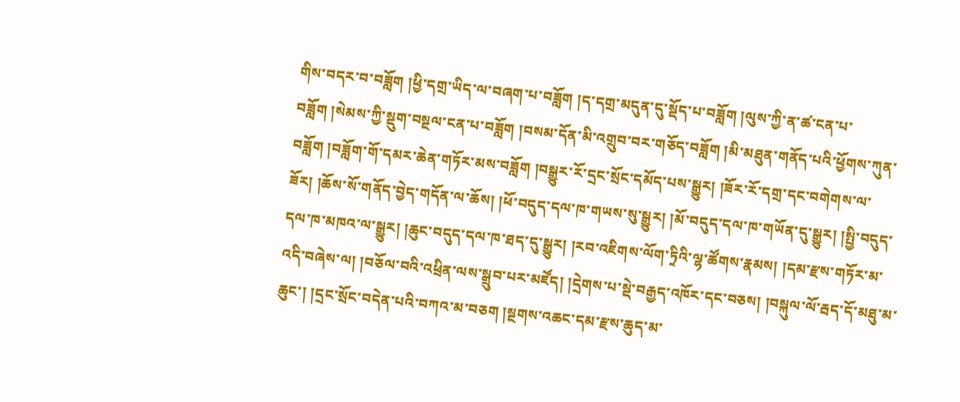གིས་བདར་བ་བཟློག །ཕྱི་དགྲ་ཡིད་ལ་བཞག་པ་བཟློག །ད་དགྲ་མདུན་དུ་སྡོད་པ་བཟློག །ལུས་ཀྱི་ན་ཚ་ངན་པ་བཟློག །སེམས་ཀྱི་སྡུག་བསྔལ་ངན་པ་བཟློག །བསམ་དོན་མི་འགྲུབ་བར་གཅོད་བཟློག །མི་མཐུན་གནོད་པའི་ཕྱོགས་ཀུན་བཟློག །བཟློག་གོ་དམར་ཆེན་གཏོར་མས་བཟློག །བསྒྱུར་རོ་དྲང་སྲོང་དམོད་པས་སྒྱུར། །ཟོར་རོ་དགྲ་དང་བགེགས་ལ་ཟོར། །ཆོས་སོ་གནོད་བྱེད་གདོན་ལ་ཆོས། །ཕོ་བདུད་དལ་ཁ་གཡས་སུ་སྒྱུར། །མོ་བདུད་དལ་ཁ་གཡོན་དུ་སྒྱུར། །སྤྱི་བདུད་དལ་ཁ་མཁའ་ལ་སྒྱུར། །ཆུང་བདུད་དལ་ཁ་ཐད་དུ་སྒྱུར། །རབ་འཇིགས་ལོག་ཏྲིའི་ལྷ་ཚོགས་རྣམས། །དམ་རྫས་གཏོར་མ་འདི་བཞེས་ལ། །བཅོལ་བའི་འཕྲིན་ལས་སྒྲུབ་པར་མཛོད། །དྲེགས་པ་སྡེ་བརྒྱད་འཁོར་དང་བཅས། །བསྐུལ་ལོ་རྦད་དོ་མཐུ་མ་ཆུང་། །དྲང་སྲོང་བདེན་པའི་བཀའ་མ་བཅག །སྔགས་འཆང་དམ་རྫས་ཆུད་མ་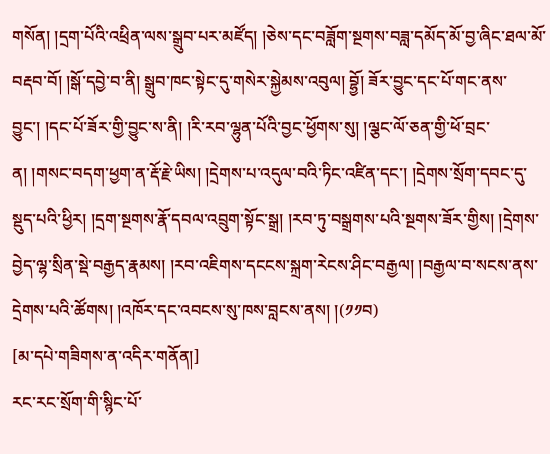གསོན། །དྲག་པོའི་འཕྲིན་ལས་སྒྲུབ་པར་མཛོད། །ཅེས་དང་བཟློག་སྔགས་བཟླ་དམོད་མོ་བྱ་ཞིང་ཐལ་མོ་བརྡབ་བོ། །སྒོ་དབྱེ་བ་ནི། སྒྲུབ་ཁང་སྟེང་དུ་གསེར་སྐྱེམས་འབུལ། བྷྱོ། ཟོར་བྱུང་དང་པོ་གང་ནས་བྱུང་། །དང་པོ་ཟོར་གྱི་བྱུང་ས་ནི། །རི་རབ་ལྷུན་པོའི་བྱང་ཕྱོགས་སུ། །ལྕང་ལོ་ཅན་གྱི་ཕོ་བྲང་ན། །གསང་བདག་ཕྱག་ན་རྡོ་རྗེ་ཡིས། །དྲེགས་པ་འདུལ་བའི་ཏིང་འཛིན་དང་། །དྲེགས་སྲོག་དབང་དུ་སྡུད་པའི་ཕྱིར། །དྲག་སྔགས་རྣོ་དབལ་འབྲུག་སྟོང་སྒྲ། །རབ་ཏུ་བསྒྲགས་པའི་སྔགས་ཟོར་གྱིས། །དྲེགས་བྱེད་ལྷ་སྲིན་སྡེ་བརྒྱད་རྣམས། །རབ་འཇིགས་དངངས་སྐྲག་རེངས་ཤིང་བརྒྱལ། །བརྒྱལ་བ་སངས་ནས་དྲེགས་པའི་ཚོགས། །འཁོར་དང་འབངས་སུ་ཁས་བླངས་ནས། །(༡༡བ)
[མ་དཔེ་གཟིགས་ན་འདིར་གནོན།]
རང་རང་སྲོག་གི་སྙིང་པོ་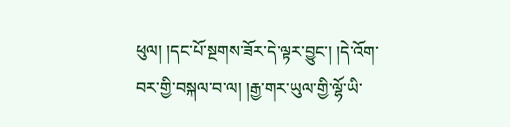ཕུལ། །དང་པོ་སྔགས་ཟོར་དེ་ལྟར་བྱུང་། །དེ་འོག་བར་གྱི་བསྐལ་བ་ལ། །རྒྱ་གར་ཡུལ་གྱི་ལྷོ་ཡི་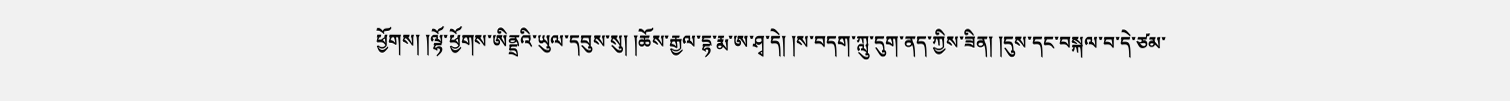ཕྱོགས། །ལྷོ་ཕྱོགས་ཨིནྡྲའི་ཡུལ་དབུས་སུ། །ཆོས་རྒྱལ་དྷ་རྨ་ཨ་ཤྭ་དེ། །ས་བདག་ཀླུ་དུག་ནད་ཀྱིས་ཟིན། །དུས་དང་བསྐལ་བ་དེ་ཙམ་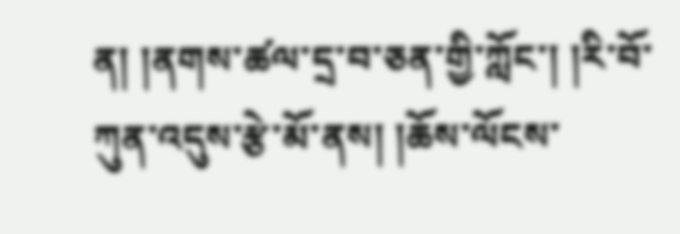ན། །ནགས་ཚལ་དྲ་བ་ཅན་གྱི་ཀློང་། །རི་བོ་ཀུན་འདུས་རྩེ་མོ་ནས། །ཆོས་ལོངས་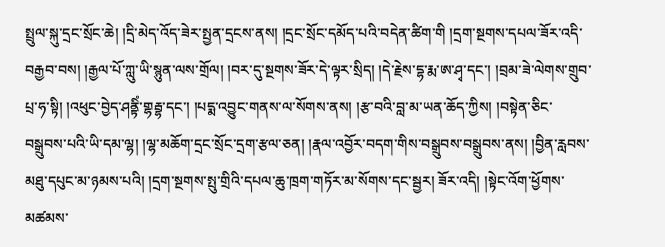སྤྲུལ་སྐུ་དྲང་སྲོང་ཆེ། །དྲི་མེད་འོད་ཟེར་སྤྱན་དྲངས་ནས། །དྲང་སྲོང་དམོད་པའི་བདེན་ཚིག་གི །དྲག་སྔགས་དཔལ་ཟོར་འདི་བརྒྱབ་བས། །རྒྱལ་པོ་ཀླུ་ཡི་སྙུན་ལས་གྲོལ། །བར་དུ་སྔགས་ཟོར་དེ་ལྟར་སྲིད། །དེ་རྗེས་དྷ་རྨ་ཨ་ཤྭ་དང་། །བྲམ་ཟེ་ལེགས་གྲུབ་པྲ་ཧ་སྟི། །འཕུང་བྱེད་ཤནྟིཾ་གྷརྦྷ་དང་། །པདྨ་འབྱུང་གནས་ལ་སོགས་ནས། །རྩ་བའི་བླ་མ་ཡན་ཆོད་ཀྱིས། །བསྟེན་ཅིང་བསྒྲུབས་པའི་ཡི་དམ་ལྷ། །ལྷ་མཆོག་དྲང་སྲོང་དྲག་རྩལ་ཅན། །རྣལ་འབྱོར་བདག་གིས་བསྒྲུབས་བསྒྲུབས་ནས། །བྱིན་རླབས་མཐུ་དཔུང་མ་ཉམས་པའི། །དྲག་སྔགས་སྤུ་གྲིའི་དཔལ་ཆུ་ཁྲག་གཏོར་མ་སོགས་དང་སྦྱར། ཟོར་འདི། །སྟེང་འོག་ཕྱོགས་མཚམས་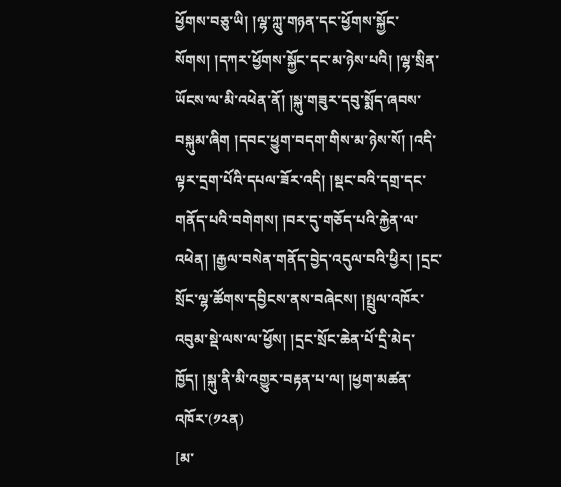ཕྱོགས་བཅུ་ཡི། །ལྷ་ཀླུ་གཉན་དང་ཕྱོགས་སྐྱོང་སོགས། །དཀར་ཕྱོགས་སྐྱོང་དང་མ་ཉེས་པའི། །ལྷ་སྲིན་ཡོངས་ལ་མི་འཕེན་ནོ། །སྐུ་གཟུར་དབུ་སྨོད་ཞབས་བསྐུམ་ཞིག །དབང་ཕྱུག་བདག་གིས་མ་ཉེས་སོ། །འདི་ལྟར་དྲག་པོའི་དཔལ་ཟོར་འདི། །སྡང་བའི་དགྲ་དང་གནོད་པའི་བགེགས། །བར་དུ་གཅོད་པའི་རྐྱེན་ལ་འཕེན། །རྒྱལ་བསེན་གནོད་བྱེད་འདུལ་བའི་ཕྱིར། །དྲང་སྲོང་ལྷ་ཚོགས་དབྱིངས་ནས་བཞེངས། །སྤྲུལ་འཁོར་འབུམ་སྡེ་ལས་ལ་ཕྱོས། །དྲང་སྲོང་ཆེན་པོ་དྲི་མེད་ཁྱོད། །སྐུ་ནི་མི་འགྱུར་བརྟན་པ་ལ། །ཕྱག་མཚན་འཁོར་(༡༢ན)
[མ་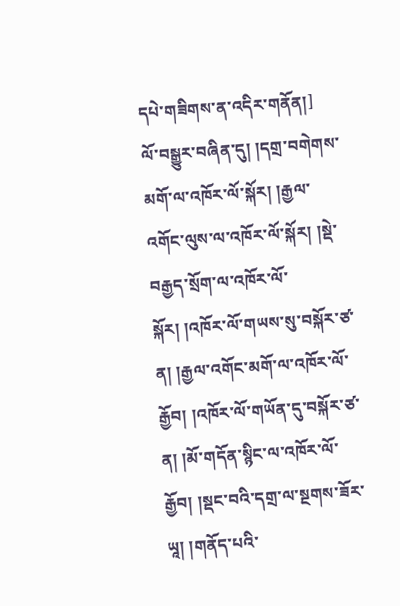དཔེ་གཟིགས་ན་འདིར་གནོན།]
ལོ་བསྒྱུར་བཞིན་དུ། །དགྲ་བགེགས་མགོ་ལ་འཁོར་ལོ་སྐོར། །རྒྱལ་འགོང་ལུས་ལ་འཁོར་ལོ་སྐོར། །སྡེ་བརྒྱད་སྲོག་ལ་འཁོར་ལོ་སྐོར། །འཁོར་ལོ་གཡས་སུ་བསྐོར་ཙ་ན། །རྒྱལ་འགོང་མགོ་ལ་འཁོར་ལོ་རྒྱོབ། །འཁོར་ལོ་གཡོན་དུ་བསྐོར་ཙ་ན། །མོ་གདོན་སྙིང་ལ་འཁོར་ལོ་རྒྱོབ། །སྡང་བའི་དགྲ་ལ་སྔགས་ཟོར་ཡཱ། །གནོད་པའི་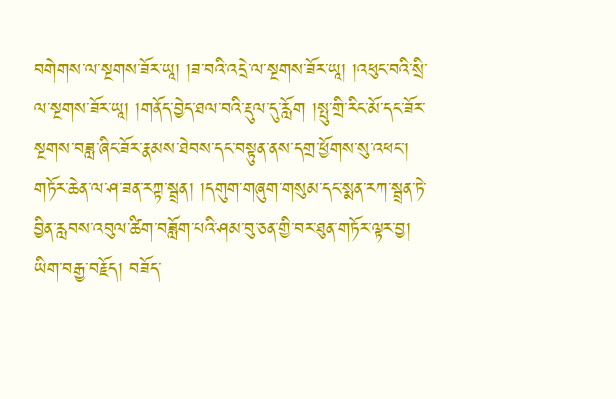བགེགས་ལ་སྔགས་ཟོར་ཡཱ། །ཟ་བའི་འདྲེ་ལ་སྔགས་ཟོར་ཡཱ། །འཕུང་བའི་སྲི་ལ་སྔགས་ཟོར་ཡཱ། །གནོད་བྱེད་ཐལ་བའི་རྡུལ་དུ་རློག །སྤུ་གྲི་རིང་མོ་དང་ཟོར་སྔགས་བཟླ་ཞིང་ཟོར་རྣམས་ཐེབས་དང་བསྟུན་ནས་དགྲ་ཕྱོགས་སུ་འཕང་། གཏོར་ཆེན་ལ་ཤ་ཟན་རཀྟ་སྦྲན། །དགུག་གཞུག་གསུམ་དང་སྨན་རཀ་སྦྲན་ཏེ་བྱིན་རླབས་འབུལ་ཚིག་བཟློག་པའི་ཤམ་བུ་ཅན་གྱི་བར་ཐུན་གཏོར་ལྟར་བྱ། ཡིག་བརྒྱ་བརྗོད། བཟོད་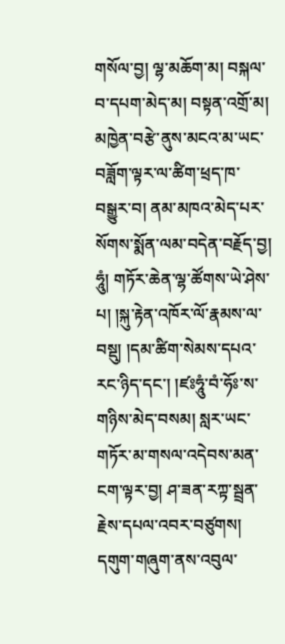གསོལ་བྱ། ལྷ་མཆོག་མ། བསྐལ་བ་དཔག་མེད་མ། བསྟན་འགྲོ་མ། མཁྱེན་བརྩེ་ནུས་མངའ་མ་ཡང་བཟློག་ལྟར་ལ་ཚིག་ཕྲད་ཁ་བསྒྱུར་བ། ནམ་མཁའ་མེད་པར་སོགས་སྨོན་ལམ་བདེན་བརྗོད་བྱ། ཧཱུཾ། གཏོར་ཆེན་ལྷ་ཚོགས་ཡེ་ཤེས་པ། །སྐུ་རྟེན་འཁོར་ལོ་རྣམས་ལ་བསྡུ། །དམ་ཚིག་སེམས་དཔའ་རང་ཉིད་དང་། །ཛཿཧཱུཾ་བཾ་ཧོཿ་ས་གཉིས་མེད་བསམ། སླར་ཡང་གཏོར་མ་གསལ་འདེབས་མན་ངག་ལྟར་བྱ། ཤ་ཟན་རཀྟ་སྦྲན་རྗེས་དཔལ་འབར་བཙུགས། དགུག་གཞུག་ནས་འབུལ་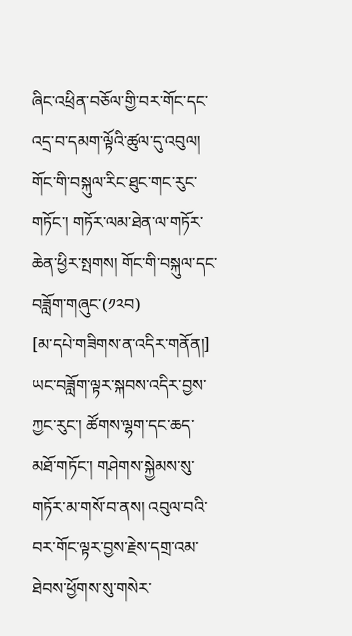ཞིང་འཕྲིན་བཅོལ་གྱི་བར་གོང་དང་འདྲ་བ་དམག་ལྟོའི་ཚུལ་དུ་འབུལ། གོང་གི་བསྐུལ་རིང་ཐུང་གང་རུང་གཏོང་། གཏོར་ལམ་ཐེན་ལ་གཏོར་ཆེན་ཕྱིར་སྤགས། གོང་གི་བསྐུལ་དང་བཟློག་གཞུང་(༡༢བ)
[མ་དཔེ་གཟིགས་ན་འདིར་གནོན།]
ཡང་བཟློག་ལྟར་སྐབས་འདིར་བྱས་ཀྱང་རུང་། ཚོགས་ལྷག་དང་ཆད་མཐོ་གཏོང་། གཤེགས་སྐྱེམས་སུ་གཏོར་མ་གསོ་བ་ནས། འབུལ་བའི་བར་གོང་ལྟར་བྱས་རྗེས་དགྲ་འམ་ཐེབས་ཕྱོགས་སུ་གསེར་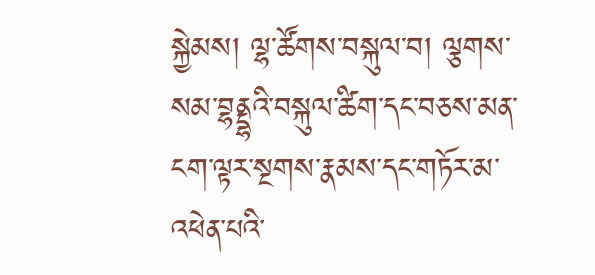སྐྱེམས། ལྷ་ཚོགས་བསྐུལ་བ། ལྕགས་སམ་བྷནྡྷའི་བསྐུལ་ཚིག་དང་བཅས་མན་ངག་ལྟར་སྔགས་རྣམས་དང་གཏོར་མ་འཕེན་པའི་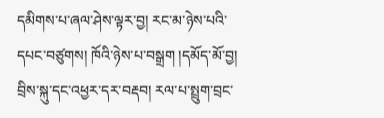དམིགས་པ་ཞལ་ཤེས་ལྟར་བྱ། རང་མ་ཉེས་པའི་དཔང་བཙུགས། ཁོའི་ཉེས་པ་བསྒྲག །དམོད་མོ་བྱ། བྲིས་སྐུ་དང་འཕྱར་དར་བརྡབ། རལ་པ་སྤྲུག་བྲང་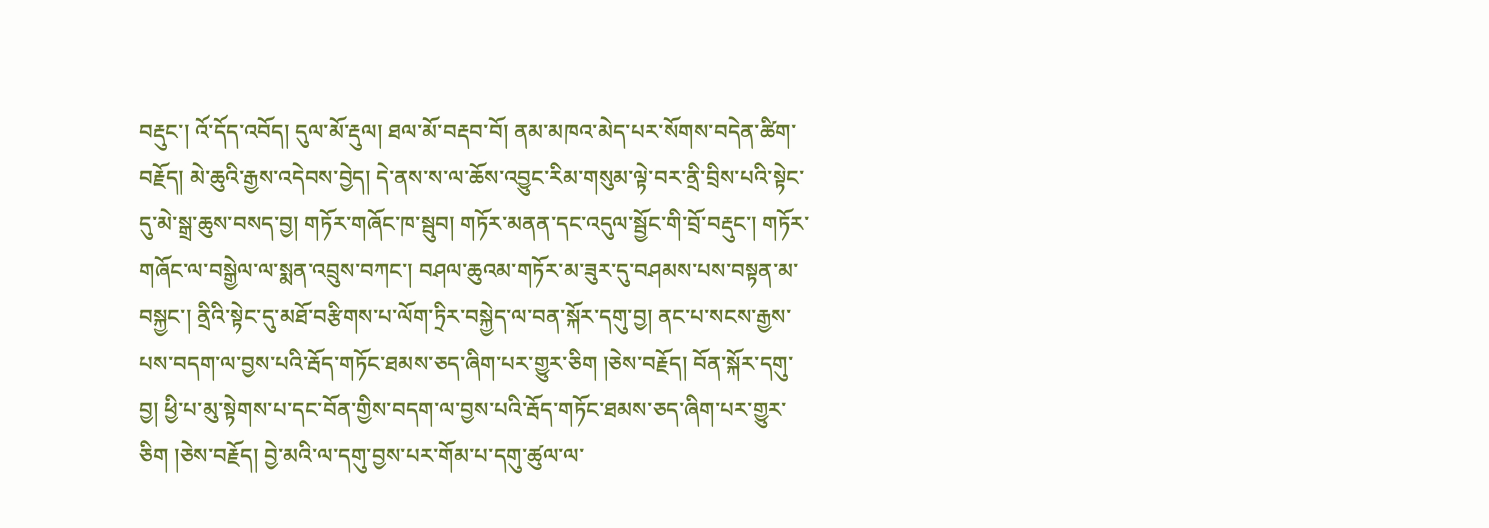བརྡུང་། འོ་དོད་འབོད། དུལ་མོ་རྡུལ། ཐལ་མོ་བརྡབ་བོ། ནམ་མཁའ་མེད་པར་སོགས་བདེན་ཚིག་བརྗོད། མེ་ཆུའི་རྒྱས་འདེབས་བྱེད། དེ་ནས་ས་ལ་ཆོས་འབྱུང་རིམ་གསུམ་ལྟེ་བར་ནྲི་བྲིས་པའི་སྟེང་དུ་མེ་སྒྲ་ཆུས་བསད་བྱ། གཏོར་གཞོང་ཁ་སྦུབ། གཏོར་མནན་དང་འདུལ་སྦྱོང་གི་བྲོ་བརྡུང་། གཏོར་གཞོང་ལ་བསྒྱེལ་ལ་སྨན་འབྲུས་བཀང་། བཤལ་ཆུའམ་གཏོར་མ་ཟུར་དུ་བཤམས་པས་བསྟན་མ་བསྐྱང་། ནྲིའི་སྟེང་དུ་མཐོ་བརྩིགས་པ་ལོག་ཏྲིར་བསྐྱེད་ལ་བན་སྐོར་དགུ་བྱ། ནང་པ་སངས་རྒྱས་པས་བདག་ལ་བྱས་པའི་རྦོད་གཏོང་ཐམས་ཅད་ཞིག་པར་གྱུར་ཅིག །ཅེས་བརྗོད། བོན་སྐོར་དགུ་བྱ། ཕྱི་པ་མུ་སྟེགས་པ་དང་བོན་གྱིས་བདག་ལ་བྱས་པའི་རྦོད་གཏོང་ཐམས་ཅད་ཞིག་པར་གྱུར་ཅིག །ཅེས་བརྗོད། བྱེ་མའི་ལ་དགུ་བྱས་པར་གོམ་པ་དགུ་ཚུལ་ལ་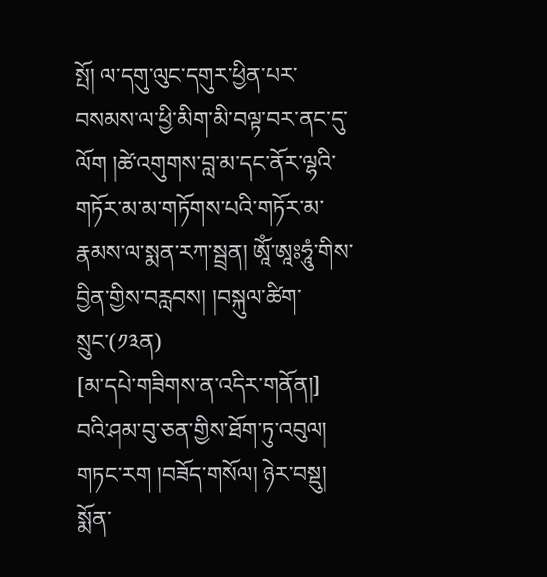སྤོ། ལ་དགུ་ལུང་དགུར་ཕྱིན་པར་བསམས་ལ་ཕྱི་མིག་མི་བལྟ་བར་ནང་དུ་ལོག །ཚེ་འགུགས་བླ་མ་དང་ནོར་ལྷའི་གཏོར་མ་མ་གཏོགས་པའི་གཏོར་མ་རྣམས་ལ་སྨན་རཀ་སྦྲན། ཨཱོཾ་ཨཱཿཧཱུཾ་གིས་བྱིན་གྱིས་བརླབས། །བསྐུལ་ཚིག་སྲུང་(༡༣ན)
[མ་དཔེ་གཟིགས་ན་འདིར་གནོན།]
བའི་ཤམ་བུ་ཅན་གྱིས་ཐོག་ཏུ་འབུལ། གཏང་རག །བཟོད་གསོལ། ཉེར་བསྡུ། སྨོན་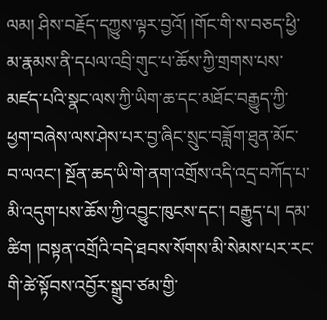ལམ། ཤིས་བརྗོད་དཀྱུས་ལྟར་བྱའོ། །གོང་གི་ས་བཅད་ཕྱི་མ་རྣམས་ནི་དཔལ་འབྲི་གུང་པ་ཆོས་ཀྱི་གྲགས་པས་མཛད་པའི་སྣང་ལས་ཀྱི་ཡིག་ཆ་དང་མཐོང་བརྒྱུད་ཀྱི་ཕྱག་བཞེས་ལས་ཤེས་པར་བྱ་ཞིང་སྲུང་བཟློག་ཐུན་མོང་བ་ལའང་། སྔོན་ཆད་ཡི་གེ་ནག་འགྲོས་འདི་འདྲ་བཀོད་པ་མི་འདུག་པས་ཆོས་ཀྱི་འབྱུང་ཁུངས་དང་། བརྒྱུད་པ། དམ་ཚིག །བསྟན་འགྲོའི་བདེ་ཐབས་སོགས་མི་སེམས་པར་རང་གི་ཚེ་སྟོབས་འབྱོར་སྒྲུབ་ཙམ་གྱི་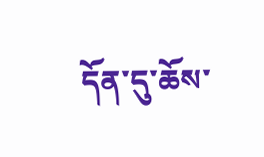དོན་དུ་ཆོས་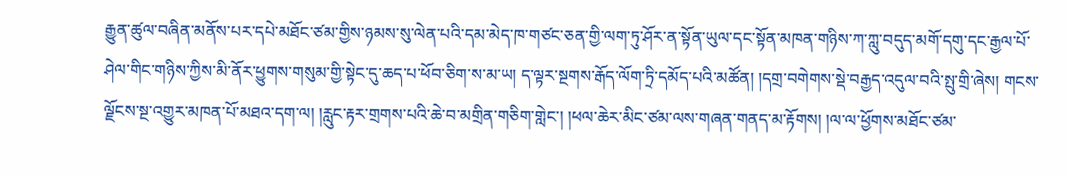རྒྱུན་ཚུལ་བཞིན་མནོས་པར་དཔེ་མཐོང་ཙམ་གྱིས་ཉམས་སུ་ལེན་པའི་དམ་མེད་ཁ་གཙང་ཅན་གྱི་ལག་ཏུ་ཤོར་ན་སྟོན་ཡུལ་དང་སྟོན་མཁན་གཉིས་ཀ་ཀླུ་བདུད་མགོ་དགུ་དང་རྒྱལ་པོ་ཤེལ་གིང་གཉིས་ཀྱིས་མི་ནོར་ཕྱུགས་གསུམ་གྱི་སྟེང་དུ་ཆད་པ་ཕོབ་ཅིག་ས་མ་ཡ། ད་ལྟར་སྔགས་རྒོད་ལོག་ཏྲི་དམོད་པའི་མཚོན། །དགྲ་བགེགས་སྡེ་བརྒྱད་འདུལ་བའི་སྤུ་གྲི་ཞེས། གངས་ལྗོངས་སྔ་འགྱུར་མཁན་པོ་མཐའ་དག་ལ། །རླུང་རྟར་གྲགས་པའི་ཆེ་བ་མགྲིན་གཅིག་གླེང་། །ཕལ་ཆེར་མིང་ཙམ་ལས་གཞན་གནད་མ་རྟོགས། །ལ་ལ་ཕྱོགས་མཐོང་ཙམ་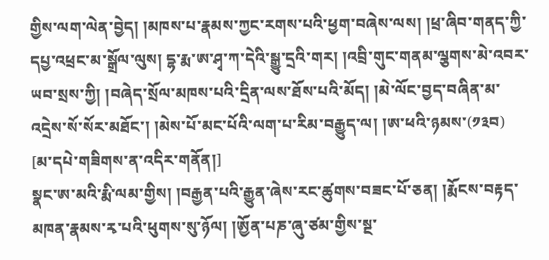གྱིས་ལག་ལེན་བྱེད། །མཁས་པ་རྣམས་ཀྱང་རགས་པའི་ཕྱག་བཞེས་ལས། །ཕྲ་ཞིབ་གནད་ཀྱི་དཔྱ་འཕྲང་མ་སྒྲོལ་ལུས། དྷ་རྨ་ཨ་ཤྭ་ཀ་དེའི་སྒྱུ་དྲའི་གར། །འབྲི་གུང་གནམ་ལྕགས་མེ་འབར་ཡབ་སྲས་ཀྱི། །བཞེད་སྲོལ་མཁས་པའི་དྲིན་ལས་ཐོས་པའི་མོད། །མེ་ལོང་བྱད་བཞིན་མ་འདྲེས་སོ་སོར་མཐོང་། །མེས་པོ་མང་པོའི་ལག་པ་རིམ་བརྒྱུད་ལ། །ཨ་ཕའི་ཉམས་(༡༣བ)
[མ་དཔེ་གཟིགས་ན་འདིར་གནོན།]
སྣང་ཨ་མའི་རྨི་ལམ་གྱིས། །བརྒྱན་པའི་རྒྱུན་ཞེས་རང་ཚུགས་བཟང་པོ་ཅན། །རྨོངས་བརྟད་མཁན་རྣམས་རྭ་པའི་ཕུགས་སུ་ཉོལ། །ཨྱོན་པཎ་ཞུ་ཙམ་གྱིས་སྔ་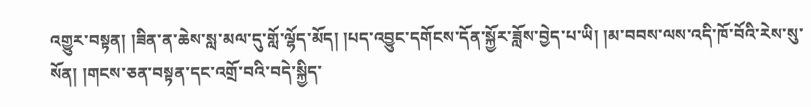འགྱུར་བསྟན། །ཟིན་ན་ཆེས་སླ་མལ་དུ་གློ་ལྷོད་མོད། །པད་འབྱུང་དགོངས་དོན་སྐྱོར་ཟློས་བྱེད་པ་ཡི། །མ་བབས་ལས་འདི་ཁོ་བོའི་རེས་སུ་སོན། །གངས་ཅན་བསྟན་དང་འགྲོ་བའི་བདེ་སྐྱིད་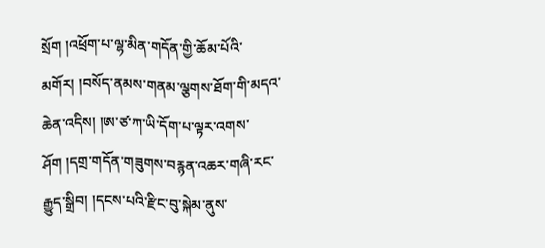སྲོག །འཕྲོག་པ་ལྷ་མིན་གདོན་གྱི་ཆོམ་པོའི་མགོར། །བསོད་ནམས་གནམ་ལྕགས་ཐོག་གི་མདའ་ཆེན་འདིས། །ཨ་ཙ་ཀ་ཡི་དོག་པ་ལྟར་འགས་ཤོག །དགྲ་གདོན་གཟུགས་བརྙན་འཆར་གཞི་རང་རྒྱུད་སྒྲིབ། །དངས་པའི་རྫིང་བུ་སྐེམ་ནུས་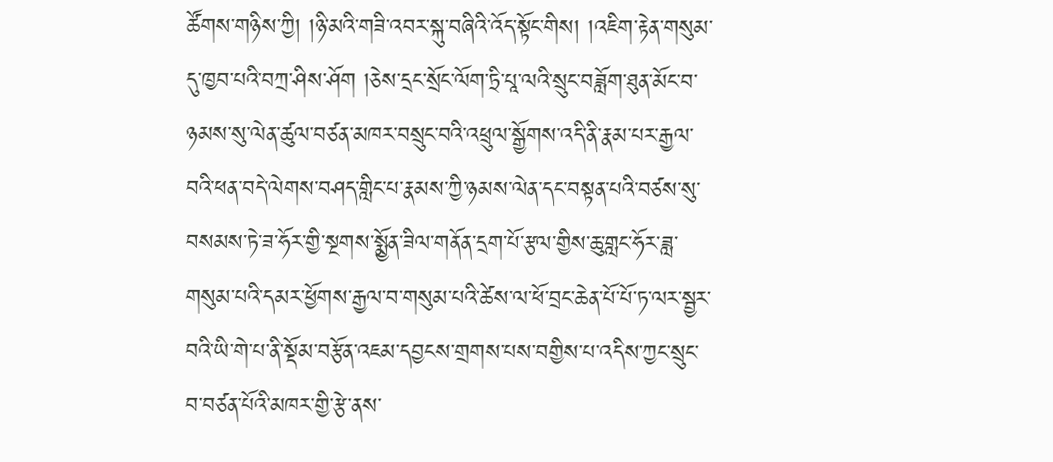ཚོགས་གཉིས་ཀྱི། །ཉི་མའི་གཟི་འབར་སྐུ་བཞིའི་འོད་སྟོང་གིས། །འཇིག་རྟེན་གསུམ་དུ་ཁྱབ་པའི་བཀྲ་ཤིས་ཤོག །ཅེས་དྲང་སྲོང་ལོག་ཏྲི་པཱ་ལའི་སྲུང་བཟློག་ཐུན་མོང་བ་ཉམས་སུ་ལེན་ཚུལ་བཙན་མཁར་བསྲུང་བའི་འཕྲུལ་སྒྱོགས་འདི་ནི་རྣམ་པར་རྒྱལ་བའི་ཕན་བདེ་ལེགས་བཤད་གླིང་པ་རྣམས་ཀྱི་ཉམས་ལེན་དང་བསྟན་པའི་བཙས་སུ་བསམས་ཏེ་ཟ་ཧོར་གྱི་སྔགས་སྨྱོན་ཟིལ་གནོན་དྲག་པོ་རྩལ་གྱིས་ཆུ་གླང་ཧོར་ཟླ་གསུམ་པའི་དམར་ཕྱོགས་རྒྱལ་བ་གསུམ་པའི་ཚེས་ལ་ཕོ་བྲང་ཆེན་པོ་པོ་ཏ་ལར་སྦྱར་བའི་ཡི་གེ་པ་ནི་སྡོམ་བརྩོན་འཇམ་དབྱངས་གྲགས་པས་བགྱིས་པ་འདིས་ཀྱང་སྲུང་བ་བཙན་པོའི་མཁར་གྱི་རྩེ་ནས་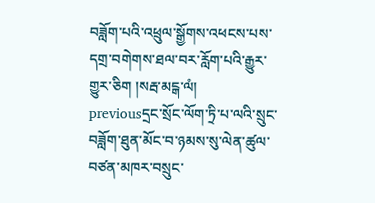བཟློག་པའི་འཕྲུལ་སྒྱོགས་འཕངས་པས་དགྲ་བགེགས་ཐལ་བར་རློག་པའི་རྒྱུར་གྱུར་ཅིག །སརྦ་མངྒ་ལཾ།
previousདྲང་སྲོང་ལོག་ཏྲི་པ་ལའི་སྲུང་བཟློག་ཐུན་མོང་བ་ཉམས་སུ་ལེན་ཚུལ་བཙན་མཁར་བསྲུང་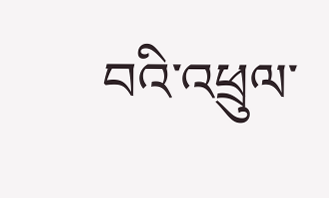བའི་འཕྲུལ་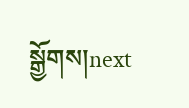སྒྱོགས།next